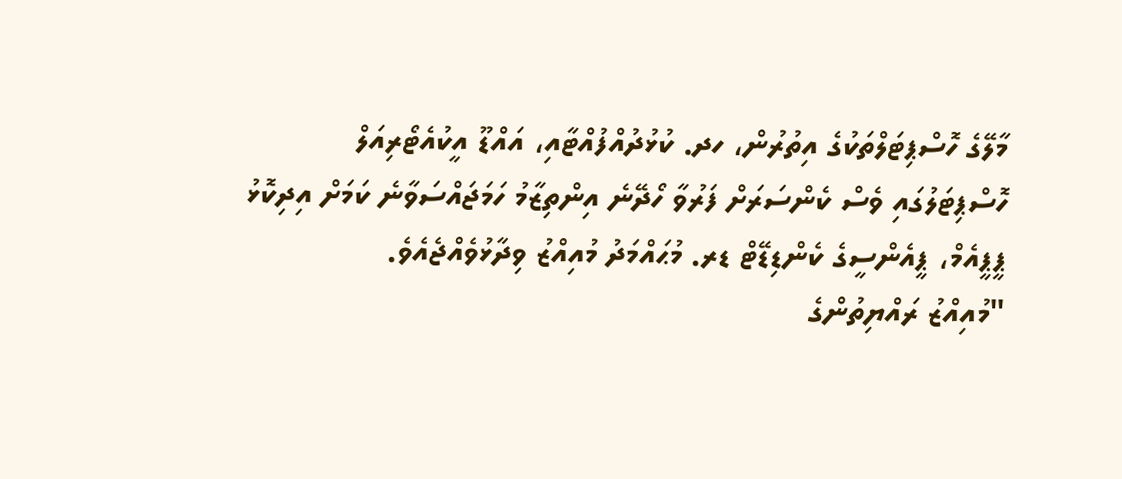މާލޭގެ ހޮސްޕިޓަލްތަކުގެ އިތުރުން، ހދ. ކުޅުދުއްފުއްޓާއި، އައްޑޫ އީކުއެޓޯރިއަލް ހޮސްޕިޓަލުގައި ވެސް ކެންސަރަށް ފަރުވާ ހޯދޭނެ އިންތިޒާމު ހަމަޖައްސަވާނެ ކަމަށް އިދިކޮޅު ޕީޕީއެމް، ޕީއެންސީގެ ކެންޑިޑޭޓް ޑރ. މުޙައްމަދު މުއިއްޒު ވިދާޅުވެއްޖެއެވެ.
"މުއިއްޒު ރައްޔިތުންގެ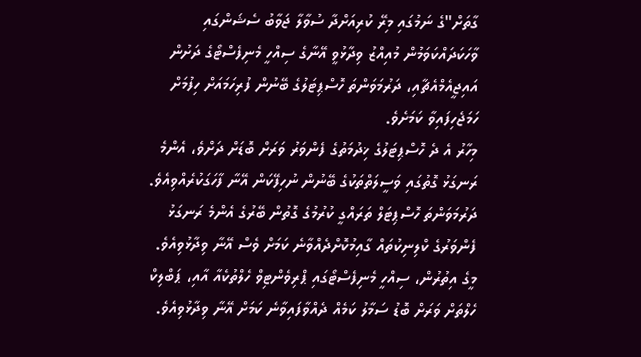ގާތަށް"ގެ ނަމުގައި މިރޭ ކުރިއަށްދާ ސުވާލާ ޖަވާބު ސެޝަންގައި ވާހަކަދައްކަވަމުން މުއިއްޒު ވިދާޅުވީ އޭނާގެ ސިއްހީ މެނިފެސްޓޯގެ ދަށުން އައިޖީއެމްއެޗާއި، ދަރުމަވަންތަ ހޮސްޕިޓަލުގެ ބޭނުން ފުރިހަމައަށް ހިފުމަށް ހަމަޖެހިފައިވާ ކަމަށެވެ.
މިހާރު އެ ދެ ހޮސްޕިޓަލުގެ ޚިދުމަތުގެ ފެންވަރު ވަރަށް ބޮޑަށް ދަށްވެ، އެންމެ ރަނގަޅު ގޮތުގައި ވަސީލަތްތަކުގެ ބޭނުން ނުހިފޭކަން އޭނާ ފާހަގަކުރެއްވިއެވެ.
ދަރުމަވަންތަ ހޮސްޕިޓަލް ތަރައްގީ ކުރުމުގެ ގޮތުން ބޭރުގެ އެންމެ ރަނގަޅު ފެންވަރުގެ ކްލިނިކުތައް ގާއިމުކޮށްދެއްވާނެ ކަމަށް ވެސް އޭނާ ވިދާޅުވިއެވެ.
މީގެ އިތުރުން، ސިއްހީ މެނިފެސްޓޯގައި ޕްރިވެންޓިވް ހެލްތުކެއާ އާއި، ޕަބްލިކް ހެލްތަށް ވަރަށް ބޮޑު ސަމާލު ކަމެއް ދެއްވާފައިވާނެ ކަމަށް އޭނާ ވިދާޅުވިއެވެ.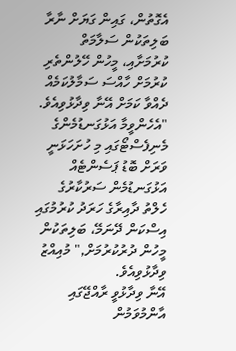އެގޮތުން، ގައިން ގަޔަށް ނާރާ ބަލިތަކުން ސަލާމަތް ކުރުމަށާއި، މީހުން ހޭލުންތެރި ކުރުމަށް ހާއްސަ ސަމާލުކަމެއް ދެއްވާ ކަމަށް އޭނާ ވިދާޅުވިއެވެ.
"އެހެންވީމާ އަޅުގަނޑުމެންގެ މެނިފެސްޓޯގައި މި ހުށަހަޅަނީ ވަރަށް ބޮޑު ޕަސެންޓެއް އަޅުގަނޑުމެން ސަރުކާރުގެ ހެލްތު ދާއިރާގެ ހަރަދު ކުރުމުގައި އިސްކަން ދޭނަމޭ، ބަލިތަކުން މީހުން ދުރުކުރުމަށް," މުއިއްޒު ވިދާޅުވިއެވެ.
އޭނާ ވިދާޅުވީ ރާއްޖޭގައި އާންމުވަމުން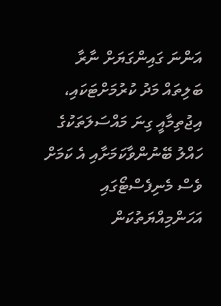އަންނަ ގައިންގަޔަށް ނާރާ ބަލިތައް މަދު ކުރުމަށްޓަކައި، އިޖުތިމާއީ ގިނަ މައްސަލަތަކުގެ ހައްލު ބޭނުންވާކަމަށާއި އެ ކަމަށް ވެސް މެނިފެސްޓޯގައި އަހަންމިއްޔަތުކަން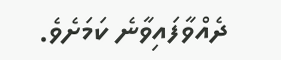ދެއްވާފައިވާނެ ކަމަށެވެ.